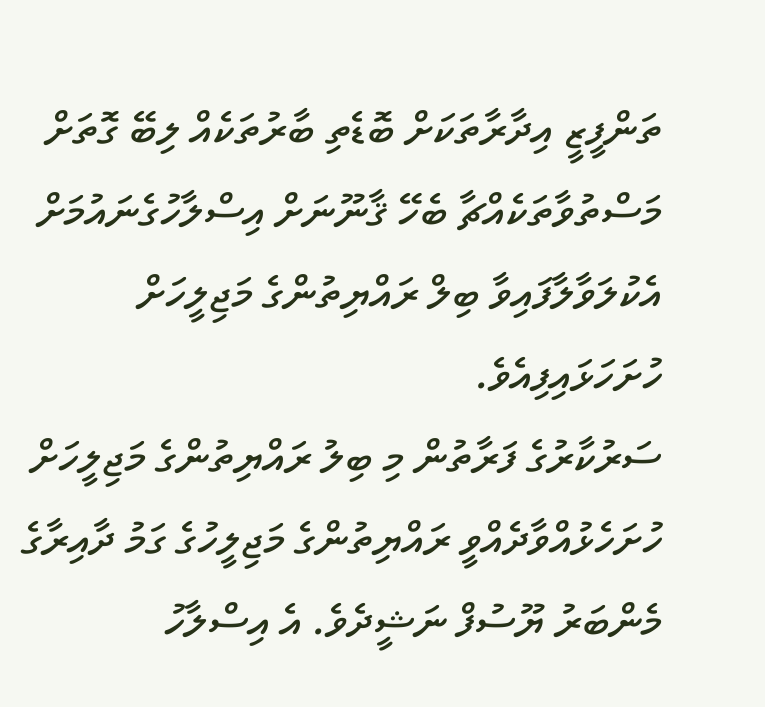ތަންފީޒީ އިދާރާތަކަށް ބޮޑެތި ބާރުތަކެއް ލިބޭ ގޮތަށް މަސްތުވާތަކެއްޗާ ބެހޭ ޤާނޫނަށް އިސްލާހުގެނައުމަށް އެކުލަވާލާފައިވާ ބިލް ރައްޔިތުންގެ މަޖިލީހަށް ހުށަހަޅައިފިއެވެ.
ސަރުކާރުގެ ފަރާތުން މި ބިލު ރައްޔިތުންގެ މަޖިލީހަށް ހުށަހެޅުއްވާދެއްވީ ރައްޔިތުންގެ މަޖިލީހުގެ ގަމު ދާއިރާގެ މެންބަރު ޔޫސުފް ނަޝީދެވެ. އެ އިސްލާހު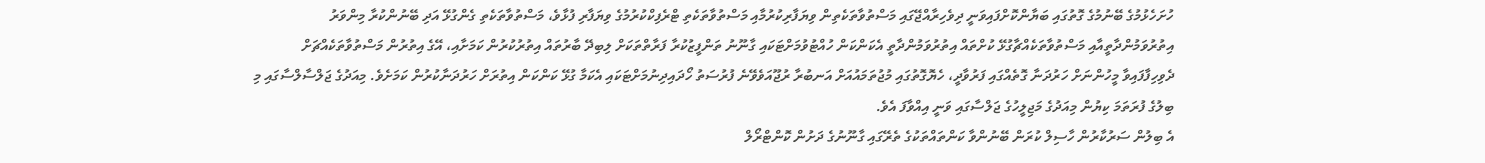ހުށަހެޅުމުގެ ބޭނުމުގެ ގޮތުގައި ބަޔާންކޮށްފައިވަނީ ދިވެހިރާއްޖޭގައި މަސްތުވާތަކެތިން ވިޔަފާރިކުރުމާއި މަސްތުވާތަކެތި ޓްރެފިކްކުރުމުގެ ވިޔަފާރި ފުޅާވެ، މަސްތުވާތަކެތި ގެންގުޅޭ އަދި ބޭނުންކުރާ މިންވަރު އިތުރުވަމުންދާތީއާއި މަސްތުވާތަކެއްޗާގުޅޭ ކުށްތައް އިތުރުވަމުންދާތީ އެކަންކަން ހުއްޓުވުމަށްޓަކައި ގާނޫނު ތަންފީޒުކުރާ ފަރާތްތަކަށް ލިބިދޭ ބާރުތައް އިތުރުކުރުން ކަމަށާއި، އޭގެ އިތުރުން މަސްތުވާތަކެއްޗަށް ދެވިހިފާފައިވާ މީހުންނަށް ހަރުދަނާ ގޮތެއްގައި ފަރުވާދީ، ހެޔޮގޮތުގައި މުޖުތަމައުއަށް އަނބުރާ ރުޖޫއަވެވޭނެ ފުރުސަތު ހޯދައިދިނުމަށްޓަކައި އެކަމާ ގުޅޭ ކަންކަން އިތުރަށް ހަރުދަނާކުރުން ކަމަށެވެ. މިއަދުގެ ޖަލްސާލްސާގައި މި ބިލުގެ ފުރަތަމަ ކިޔުން މިއަދުގެ މަޖިލީހުގެ ޖަލްސާގައި ވަނީ އިއްވާފަ އެވެ.
އެ ބިލުން ސަރުކާރުން ހާސިލް ކުރަން ބޭނުންވާ ކަންތައްތަކުގެ ތެރޭގައި ގާނޫނުގެ ދަށުން ކޮންޓްރޯލް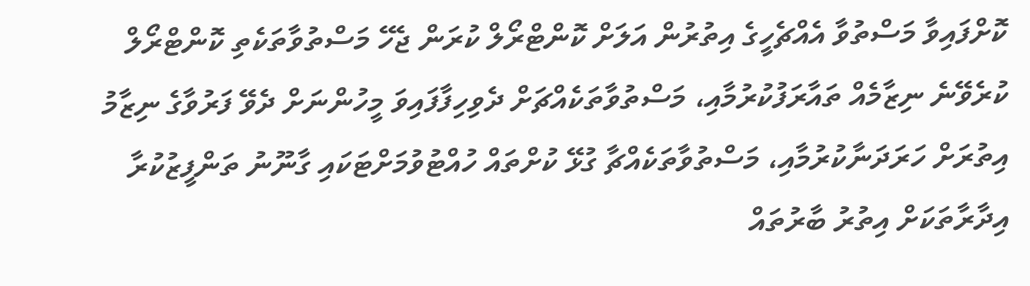ކޮށްފައިވާ މަސްތުވާ އެއްޗެހީގެ އިތުރުން އަލަށް ކޮންޓްރޯލް ކުރަން ޖެހޭ މަސްތުވާތަކެތި ކޮންޓްރޯލް ކުރެވޭނެ ނިޒާމެއް ތައާރަފުކުރުމާއި، މަސްތުވާތަކެއްޗަށް ދެވިހިފާފައިވަ މީހުންނަށް ދެވޭ ފަރުވާގެ ނިޒާމު އިތުރަށް ހަރަދަނާކުރުމާއި، މަސްތުވާތަކެއްޗާ ގުޅޭ ކުށްތައް ހުއްޓުވުމަށްޓަކައި ގާނޫނު ތަންފީޒުކުރާ އިދާރާތަކަށް އިތުރު ބާރުތައް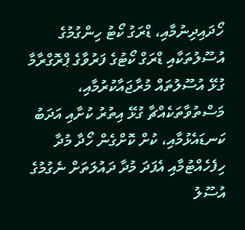ހޯދައިދިނުމާއި، ޑްރަގު ކޯޓު ހިންގުމުގެ އުސޫލުތަކާއި ޑްރަގް ކޯޓުގެ ފަރުވާގެ ޕްރޮގްރާމާ ގުޅޭ އުސޫލުތައް މުރާޖައާކުރުމާއި، މަސްތުވާތަކެއްޗާ ގުޅޭ އިތުރު ކުށާއި އަދަބު ކަނޑައެޅުމާއި، ކުށް ކޮށްގެން ހޯދާ މުދާ ހިފެހެއްޓުމާއި އެފަދަ މުދާ ދައުލަތަށް ނެގުމުގެ އުސޫލު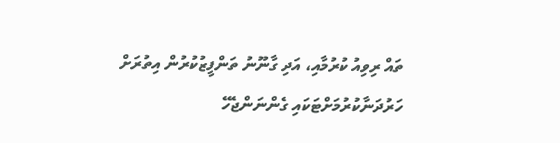ތައް ރިވިއު ކުރުމާއި، އަދި ގާނޫނު ތަންފީޒުކުރުން އިތުރަށް ހަރުދަނާކުރުމަށްޓަކައި ގެންނަންޖެހޭ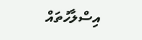އިސްލާހުތައް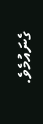ގެނައުމެވެ.